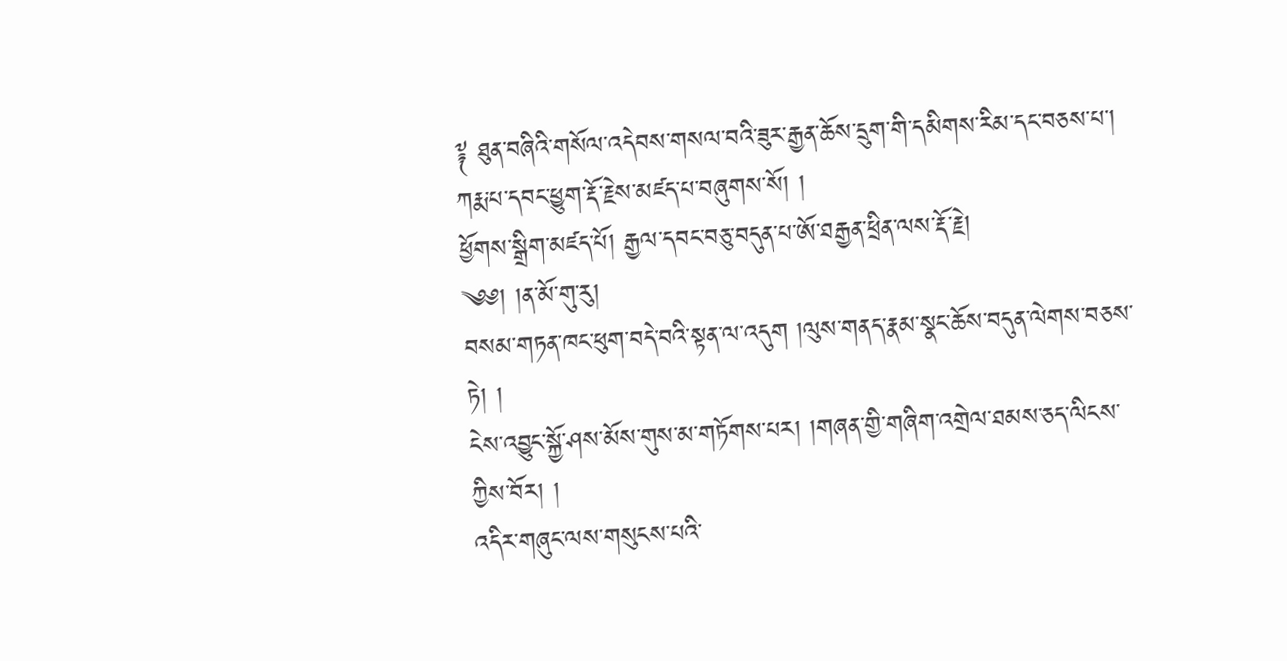༈ ཐུན་བཞིའི་གསོལ་འདེབས་གསལ་བའི་ཟུར་རྒྱན་ཆོས་དྲུག་གི་དམིགས་རིམ་དང་བཅས་པ་།
ཀརྨ་པ་དབང་ཕྱུག་རྡོ་རྗེས་མཛད་པ་བཞུགས་སོ། །
ཕྱོགས་སྒྲིག་མཛད་པོ། རྒྱལ་དབང་བཅུ་བདུན་པ་ཨོ་ཐརྒྱན་ཕྲིན་ལས་རྡོ་རྗེ།
༄༅། །ན་མོ་གུ་རུ།
བསམ་གཏན་ཁང་ཕུག་བདེ་བའི་སྟན་ལ་འདུག །ལུས་གནད་རྣམ་སྣང་ཆོས་བདུན་ལེགས་བཅས་ཏེ། །
ངེས་འབྱུང་སྐྱོ་ཤས་མོས་གུས་མ་གཏོགས་པར། །གཞན་གྱི་གཞིག་འགྲེལ་ཐམས་ཅད་ལིངས་ཀྱིས་བོར། །
འདིར་གཞུང་ལས་གསུངས་པའི་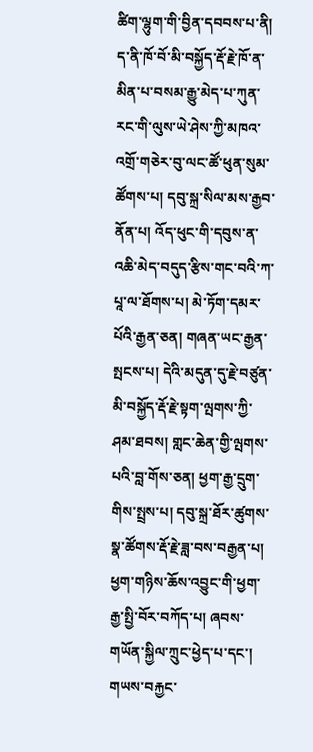ཚིག་ལྷུག་གི་བྱིན་དབབས་པ་ནི།
ད་ནི་ཁོ་བོ་མི་བསྐྱོད་རྡོ་རྗེ་ཁོ་ན་མིན་པ་བསམ་རྒྱུ་མེད་པ་ཀུན་རང་གི་ལུས་ཡེ་ཤེས་ཀྱི་མཁའ་འགྲོ་གཅེར་བུ་ལང་ཚོ་ཕུན་སུམ་ཚོགས་པ། དབུ་སྐྲ་སིལ་མས་རྒྱབ་ནོན་པ། འོད་ཕུང་གི་དབུས་ན་འཆི་མེད་བདུད་རྩིས་གང་བའི་ཀ་པཱ་ལ་ཐོགས་པ། མེ་ཏོག་དམར་པོའི་རྒྱན་ཅན། གཞན་ཡང་རྒྱན་སྤངས་པ། དེའི་མདུན་དུ་རྗེ་བཙུན་མི་བསྐྱོད་རྡོ་རྗེ་སྟག་ལྤགས་ཀྱི་ཤམ་ཐབས། གླང་ཆེན་གྱི་ལྤགས་པའི་བླ་གོས་ཅན། ཕྱག་རྒྱ་དྲུག་གིས་སྤྲས་པ། དབུ་སྐྲ་ཐོར་ཚུགས་སྣ་ཚོགས་རྡོ་རྗེ་ཟླ་བས་བརྒྱན་པ། ཕྱག་གཉིས་ཆོས་འབྱུང་གི་ཕྱག་རྒྱ་སྤྱི་བོར་བཀོད་པ། ཞབས་གཡོན་སྐྱིལ་ཀྲུང་ཕྱེད་པ་དང་། གཡས་བརྐྱང་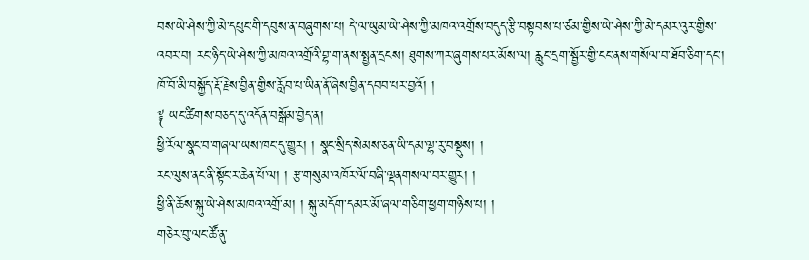བས་ཡེ་ཤེས་ཀྱི་མེ་དཔུང་གི་དབུས་ན་བཞུགས་པ། དེ་ལ་ཡུམ་ཡེ་ཤེས་ཀྱི་མཁའ་འགྲོས་བདུད་རྩི་བསྟབས་པ་ཙམ་གྱིས་ཡེ་ཤེས་ཀྱི་མེ་དམར་འུར་གྱིས་འབར་བ། རང་ཉིད་ཡེ་ཤེས་ཀྱི་མཁའ་འགྲོའི་བྷ་ག་ནས་སྤྱན་དྲངས། ཐུགས་ཀར་ཞུགས་པར་མོས་ལ། རླུང་དྲག་སྦྱོར་གྱི་ངང་ནས་གསོལ་བ་ཐོབ་ཅིག་དང་། ཁོ་བོ་མི་བསྐྱོད་རྡོ་རྗེས་བྱིན་གྱིས་རློབ་པ་ཡིན་ནོ་ཞེས་བྱིན་དབབ་པར་བྱའོ། །
༈ ཡང་ཚིགས་བཅད་དུ་འདོན་བསྒོམ་བྱེད་ན།
ཕྱི་རོལ་སྣང་བ་གཞལ་ཡས་ཁང་དུ་གྱུར། ། སྣང་སྲིད་སེམས་ཅན་ཡི་དམ་ལྷ་རུ་བསྡུས། །
རང་ལུས་ནང་ནི་སྟོང་ར་ཆེན་པོ་ལ། ། རྩ་གསུམ་འཁོར་ལོ་བཞི་ལྡནགསལ་བར་གྱུར། །
ཕྱི་ནི་ཆོས་སྐུ་ཡེ་ཤེས་མཁའ་འགྲོ་མ། ། སྐུ་མདོག་དམར་མོ་ཞལ་གཅིག་ཕྱག་གཉིས་པ། །
གཅེར་བུ་ལང་ཚོ་ནུ་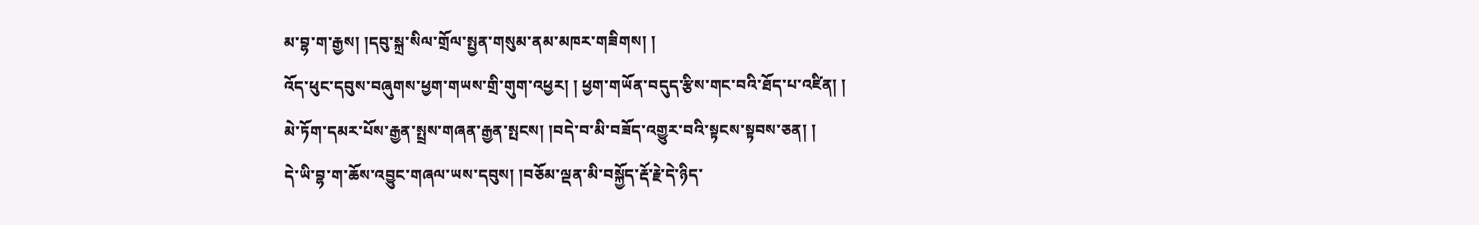མ་བྷ་ག་རྒྱས། །དབུ་སྐྲ་སིལ་གྲོལ་སྤྱན་གསུམ་ནམ་མཁར་གཟིགས། །
འོད་ཕུང་དབུས་བཞུགས་ཕྱག་གཡས་གྲི་གུག་འཕྱར། ། ཕྱག་གཡོན་བདུད་རྩིས་གང་བའི་ཐོད་པ་འཛིན། །
མེ་ཏོག་དམར་པོས་རྒྱན་སྤྲས་གཞན་རྒྱན་སྤངས། །བདེ་བ་མི་བཟོད་འགྱུར་བའི་སྟངས་སྟབས་ཅན། །
དེ་ཡི་བྷ་ག་ཆོས་འབྱུང་གཞལ་ཡས་དབུས། །བཅོམ་ལྡན་མི་བསྐྱོད་རྡོ་རྗེ་དེ་ཉིད་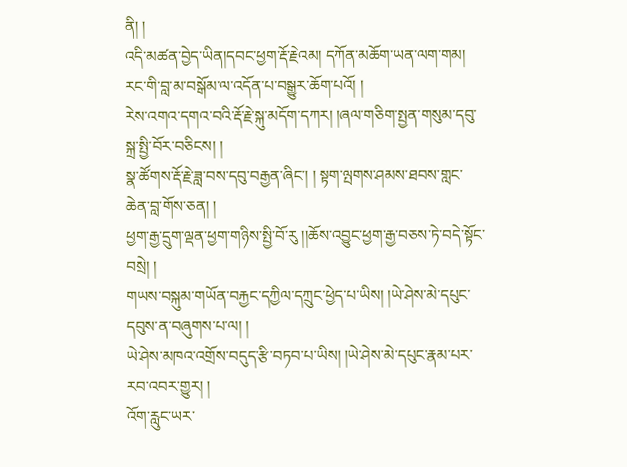ནི། །
འདི་མཚན་བྱེད་ཡིན།དབང་ཕྱག་རྡོ་རྗེའམ། དཀོན་མཆོག་ཡན་ལག་གམ། རང་གི་བླ་མ་བསྒོམ་ལ་འདོན་པ་བསྒྱུར་ཆོག་པའོ། །
རེས་འགའ་དགའ་བའི་རྡོ་རྗེ་སྐུ་མདོག་དཀར། །ཞལ་གཅིག་སྤྱན་གསུམ་དབུ་སྐྲ་སྤྱི་བོར་བཅིངས། །
སྣ་ཚོགས་རྡོ་རྗེ་ཟླ་བས་དབུ་བརྒྱན་ཞིང་། ། སྟག་ལྤགས་ཤམས་ཐབས་གླང་ཆེན་བླ་གོས་ཅན། །
ཕྱག་རྒྱ་དྲུག་ལྡན་ཕྱག་གཉིས་སྤྱི་བོ་རུ །།ཆོས་འབྱུང་ཕྱག་རྒྱ་བཅས་ཏེ་བདེ་སྟོང་བསྲེ། །
གཡས་བསྐུམ་གཡོན་བརྐྱང་དཀྱིལ་དཀྲུང་ཕྱེད་པ་ཡིས། །ཡེ་ཤེས་མེ་དཔུང་དབུས་ན་བཞུགས་པ་ལ། །
ཡེ་ཤེས་མཁའ་འགྲོས་བདུད་རྩི་བཏབ་པ་ཡིས། །ཡེ་ཤེས་མེ་དཔུང་རྣམ་པར་རབ་འབར་གྱུར། །
འོག་རླུང་ཡར་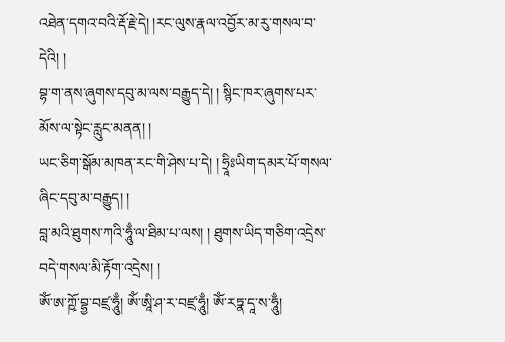འཐེན་དགའ་བའི་རྡོ་རྗེ་དེ། །རང་ལུས་རྣལ་འབྱོར་མ་རུ་གསལ་བ་དེའི། །
བྷ་ག་ནས་ཞུགས་དབུ་མ་ལས་བརྒྱུད་དེ། ། སྙིང་ཁར་ཞུགས་པར་མོས་ལ་སྟེང་རླུང་མནན། །
ཡང་ཅིག་སྒོམ་མཁན་རང་གི་ཤེས་པ་དེ། ། ཧྲཱིཿཡིག་དམར་པོ་གསལ་ཞིང་དབུ་མ་བརྒྱུད། །
བླ་མའི་ཐུགས་ཀའི་ཧཱུྃ་ལ་ཐིམ་པ་ལས། ། ཐུགས་ཡིད་གཅིག་འདྲེས་བདེ་གསལ་མི་རྟོག་འདྲེས། །
ༀ་ཨ་ཀྵོ་བྷྱ་བཛྲ་ཧཱུྃ། ༀ་ཨཱི་ཤ་ར་བཛྲ་ཧཱུྃ། ༀ་རཏྣ་དཱ་ས་ཧཱུྃ།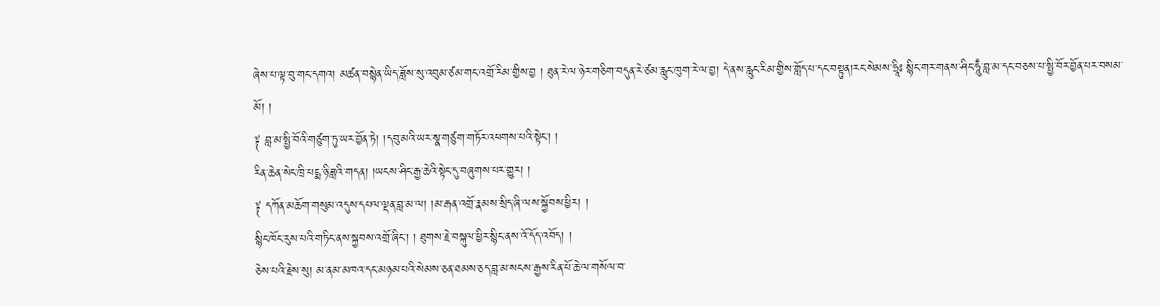ཞེས་པ་ལྟ་བུ་གང་དགའ། མཚན་བསྙེན་ཡིད་ཟློས་སུ་འབུམ་ཙམ་གང་འགྲོ་རིམ་གྱིས་བྱ ། ཐུན་རེ་ལ་ཉེར་གཅིག་བདུན་རེ་ཙམ་རླུང་ཁུག་རེ་ལ་བྱ། དེ་ནས་རླུང་རིམ་གྱིས་གློད་པ་དང་བསྟུན།རང་སེམས་ཧྲཱིཿ སྙིང་གར་གནས་ཤིང་ཧཱུྃ་བླ་མ་དང་བཅས་པ་སྤྱི་བོར་བྱོན་པར་བསམ་མོ། །
༈ བླ་མ་སྤྱི་བོའི་གཙུག་ཏུ་ཡར་བྱོན་ཏེ། །དབུ་མའི་ཡར་སྣ་གཙུག་གཏོར་འཕགས་པའི་སྟེང་། །
རིན་ཆེན་སེང་ཁྲི་པངྨ་ཉི་ཟླའི་གདན། །ཡངས་ཤིང་རྒྱ་ཆེའི་སྟེང་དུ་བཞུགས་པར་གྱུར། །
༈ དཀོན་མཆོག་གསུམ་འདུས་དཔལ་ལྡན་བླ་མ་ལ། །མ་རྒན་འགྲོ་རྣམས་སྲིད་ཞི་ལས་སྐྱོབས་ཕྱིར། །
སྙིང་ཁོང་རུས་པའི་གཏིང་ནས་སྐྱབས་འགྲོ་ཞིང་། ། ཐུགས་རྗེ་བསྐུལ་ཕྱིར་སྙིང་ནས་འོ་དོད་འབོད། །
ཅེས་པའི་རྗེས་སུ། མ་ནམ་མཁའ་དང་མཉམ་པའི་སེམས་ཅན་ཐམས་ཅད་བླ་མ་སངས་རྒྱས་རིན་པོ་ཆེ་ལ་གསོལ་བ་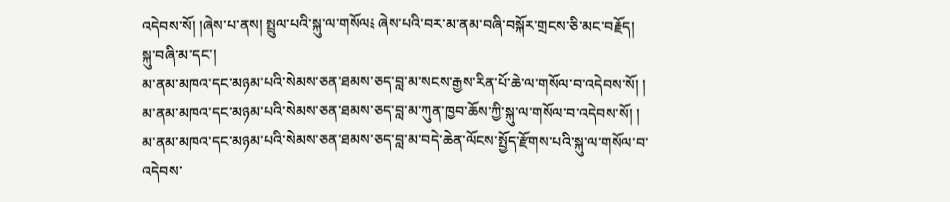འདེབས་སོ། །ཞེས་པ་ནས། སྤྲུལ་པའི་སྐུ་ལ་གསོལ༴ ཞེས་པའི་བར་མ་ནམ་བཞི་བསྐོར་གྲངས་ཅི་མང་བརྗོད།
སྐུ་བཞི་མ་དང་།
མ་ནམ་མཁའ་དང་མཉམ་པའི་སེམས་ཅན་ཐམས་ཅད་བླ་མ་སངས་རྒྱས་རིན་པོ་ཆེ་ལ་གསོལ་བ་འདེབས་སོ། །
མ་ནམ་མཁའ་དང་མཉམ་པའི་སེམས་ཅན་ཐམས་ཅད་བླ་མ་ཀུན་ཁྱབ་ཆོས་ཀྱི་སྐུ་ལ་གསོལ་བ་འདེབས་སོ། །
མ་ནམ་མཁའ་དང་མཉམ་པའི་སེམས་ཅན་ཐམས་ཅད་བླ་མ་བདེ་ཆེན་ལོངས་སྤྱོད་རྫོགས་པའི་སྐུ་ལ་གསོལ་བ་འདེབས་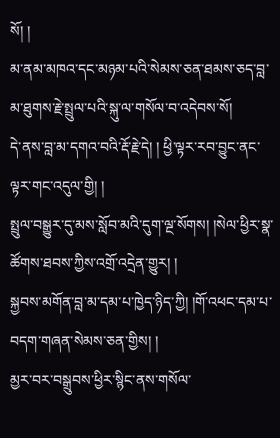སོ། །
མ་ནམ་མཁའ་དང་མཉམ་པའི་སེམས་ཅན་ཐམས་ཅད་བླ་མ་ཐུགས་རྗེ་སྤྲུལ་པའི་སྐུ་ལ་གསོལ་བ་འདེབས་སོ།
དེ་ནས་བླ་མ་དགའ་བའི་རྡོ་རྗེ་དེ། ། ཕྱི་ལྟར་རབ་བྱུང་ནང་ལྟར་གང་འདུལ་གྱི། །
སྤྲུལ་བསྒྱུར་དུ་མས་སློབ་མའི་དུག་ལྔ་སོགས། །སེལ་ཕྱིར་སྣ་ཚོགས་ཐབས་ཀྱིས་འགྲོ་འདྲེན་གྱུར། །
སྐྱབས་མགོན་བླ་མ་དམ་པ་ཁྱེད་ཉིད་ཀྱི། །གོ་འཕང་དམ་པ་བདག་གཞན་སེམས་ཅན་གྱིས། །
མྱར་བར་བསྒྲུབས་ཕྱིར་སྙིང་ནས་གསོལ་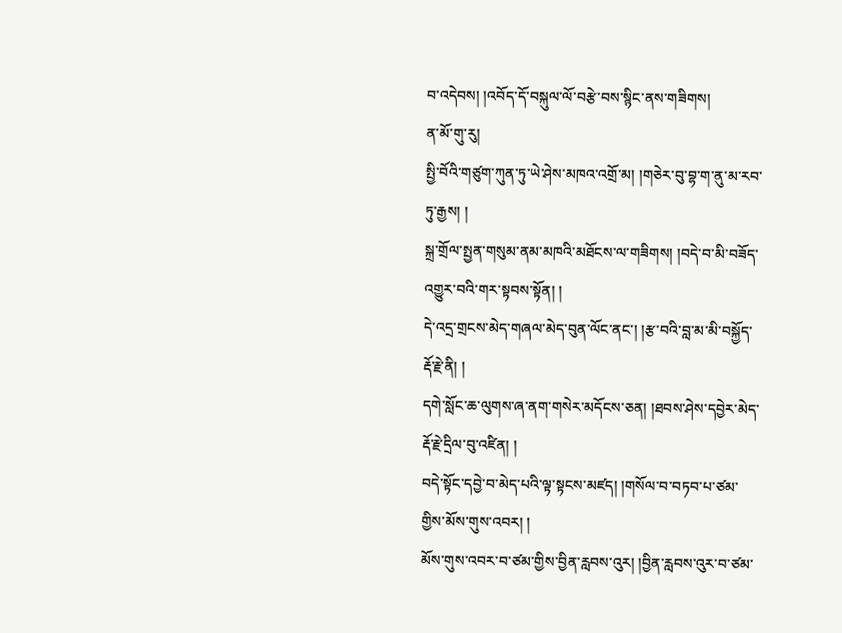བ་འདེབས། །འབོད་དོ་བསྐུལ་ལོ་བརྩེ་བས་སྙིང་ནས་གཟིགས།
ན་མོ་གུ་རུ།
སྤྱི་བོའི་གཙུག་ཀུན་ཏུ་ཡེ་ཤེས་མཁའ་འགྲོ་མ། །གཅེར་བུ་བྷ་ག་ནུ་མ་རབ་ཏུ་རྒྱས། །
སྐྲ་གྲོལ་སྤྱན་གསུམ་ནམ་མཁའི་མཐོངས་ལ་གཟིགས། །བདེ་བ་མི་བཟོད་འགྱུར་བའི་གར་སྟབས་སྟོན། །
དེ་འདྲ་གྲངས་མེད་གཞལ་མེད་བུན་ལོང་ནང་། །རྩ་བའི་བླ་མ་མི་བསྐྱོད་རྡོ་རྗེ་ནི། །
དགེ་སློང་ཆ་ལུགས་ཞ་ནག་གསེར་མདོངས་ཅན། །ཐབས་ཤེས་དབྱེར་མེད་རྡོ་རྗེ་དྲིལ་བུ་འཛིན། །
བདེ་སྟོང་དབྱེ་བ་མེད་པའི་ལྟ་སྟངས་མཛད། །གསོལ་བ་བཏབ་པ་ཙམ་གྱིས་མོས་གུས་འབར། །
མོས་གུས་འབར་བ་ཙམ་གྱིས་བྱིན་རླབས་འུར། །བྱིན་རླབས་འུར་བ་ཙམ་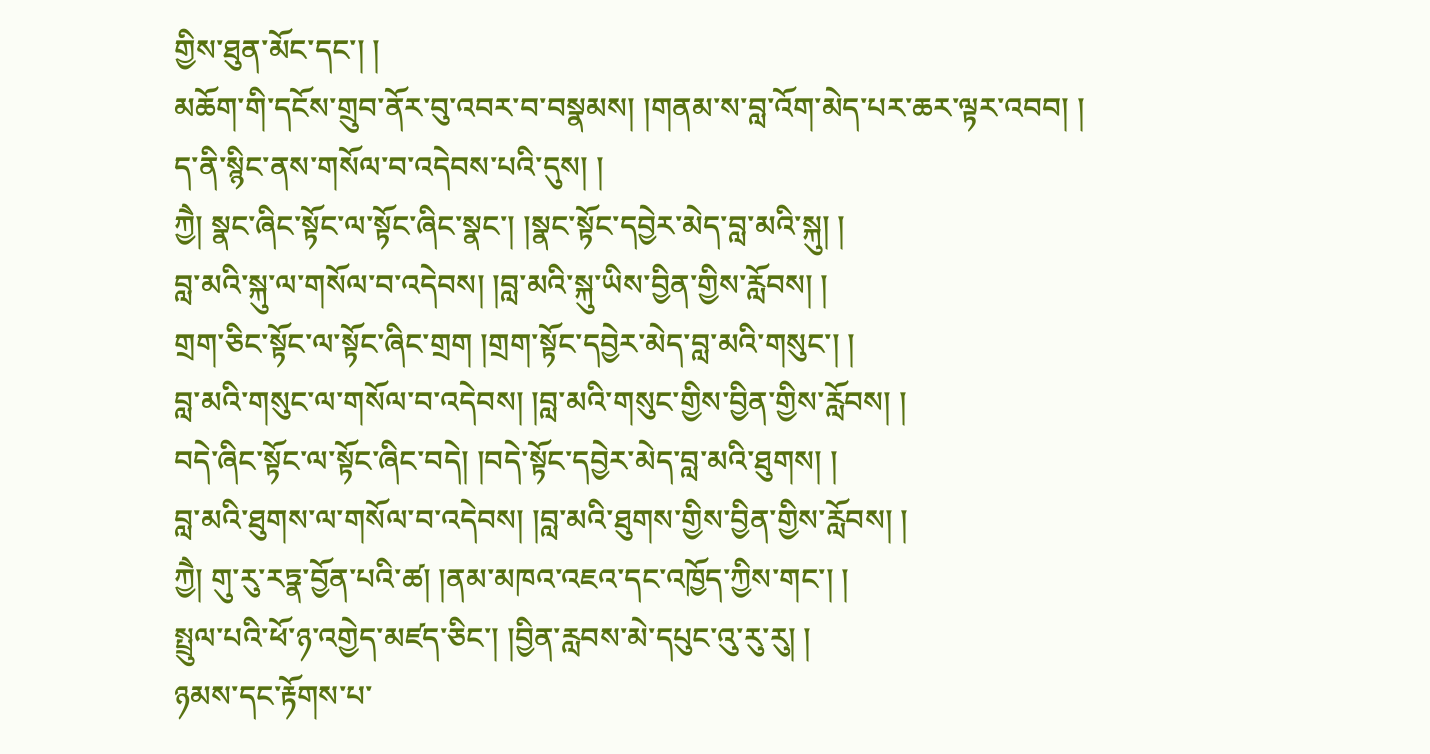གྱིས་ཐུན་མོང་དང་། །
མཆོག་གི་དངོས་གྲུབ་ནོར་བུ་འབར་བ་བསྣམས། །གནམ་ས་བླ་འོག་མེད་པར་ཆར་ལྟར་འབབ། །
ད་ནི་སྙིང་ནས་གསོལ་བ་འདེབས་པའི་དུས། །
ཀྱཻ། སྣང་ཞིང་སྟོང་ལ་སྟོང་ཞིང་སྣང་། །སྣང་སྟོང་དབྱེར་མེད་བླ་མའི་སྐུ། །
བླ་མའི་སྐུ་ལ་གསོལ་བ་འདེབས། །བླ་མའི་སྐུ་ཡིས་བྱིན་གྱིས་རློབས། །
གྲག་ཅིང་སྟོང་ལ་སྟོང་ཞིང་གྲག །གྲག་སྟོང་དབྱེར་མེད་བླ་མའི་གསུང་། །
བླ་མའི་གསུང་ལ་གསོལ་བ་འདེབས། །བླ་མའི་གསུང་གྱིས་བྱིན་གྱིས་རློབས། །
བདེ་ཞིང་སྟོང་ལ་སྟོང་ཞིང་བདེ། །བདེ་སྟོང་དབྱེར་མེད་བླ་མའི་ཐུགས། །
བླ་མའི་ཐུགས་ལ་གསོལ་བ་འདེབས། །བླ་མའི་ཐུགས་གྱིས་བྱིན་གྱིས་རློབས། །
ཀྱཻ། གུ་རུ་རཏྣ་བྱོན་པའི་ཚ། །ནམ་མཁའ་འཇའ་དང་འཁྱོད་ཀྱིས་གང་། །
སྤྲུལ་པའི་ཕོ་ཉ་འགྱེད་མཛད་ཅིང་། །བྱིན་རླབས་མེ་དཔུང་འུ་རུ་རུ། །
ཉམས་དང་རྟོགས་པ་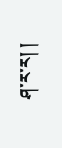ཤ་ར་ར། །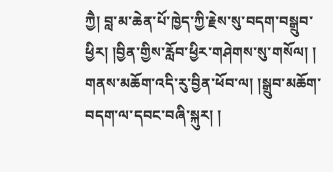ཀྱཻ། བླ་མ་ཆེན་པོ་ཁྱེད་ཀྱི་རྗེས་སུ་བདག་བསྒྲུབ་ཕྱིར། །བྱིན་གྱིས་རློབ་ཕྱིར་གཤེགས་སུ་གསོལ། །
གནས་མཆོག་འདི་རུ་བྱིན་ཕོབ་ལ། །སྒྲུབ་མཆོག་བདག་ལ་དབང་བཞི་སྐུར། །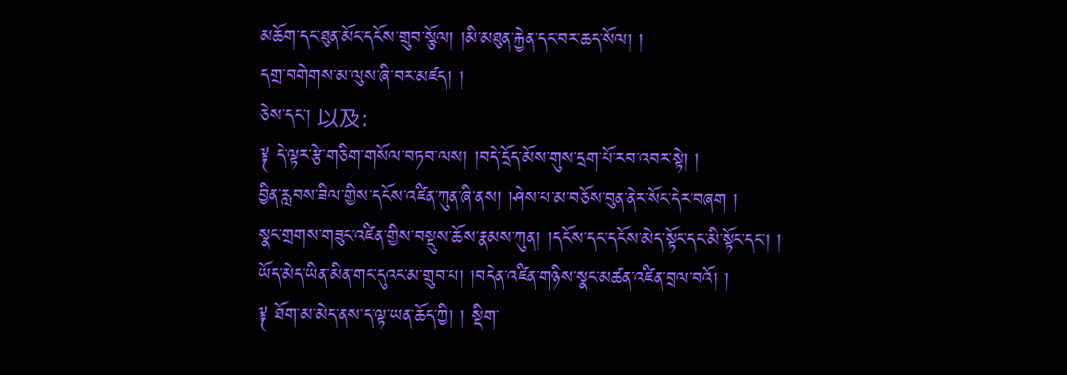མཆོག་དང་ཐུན་མོང་དངོས་གྲུབ་སྩོལ། །མི་མཐུན་རྐྱེན་དང་བར་ཆད་སོལ། །
དགྲ་བགེགས་མ་ལུས་ཞི་བར་མཛད། །
ཅེས་དང་། 以及:
༈ དེ་ལྟར་རྩེ་གཅིག་གསོལ་བཏབ་ལས། །བདེ་དྲོད་མོས་གུས་དྲག་པོ་རབ་འབར་སྟེ། །
བྱིན་རླབས་ཟིལ་གྱིས་དངོས་འཛིན་ཀུན་ཞི་ནས། །ཤེས་པ་མ་བཅོས་བུན་ནེར་སོང་དེར་བཞག །
སྣང་གྲགས་གཟུང་འཛིན་གྱིས་བསྡུས་ཆོས་རྣམས་ཀུན། །དངོས་དང་དངོས་མེད་སྟོང་དང་མི་སྟོང་དང་། །
ཡོད་མེད་ཡིན་མིན་གང་དུའང་མ་གྲུབ་པ། །བདེན་འཛིན་གཉིས་སྣང་མཚན་འཛིན་བྲལ་བའོ། །
༈ ཐོག་མ་མེད་ནས་ད་ལྟ་ཡན་ཆོད་ཀྱི། ། སྡིག་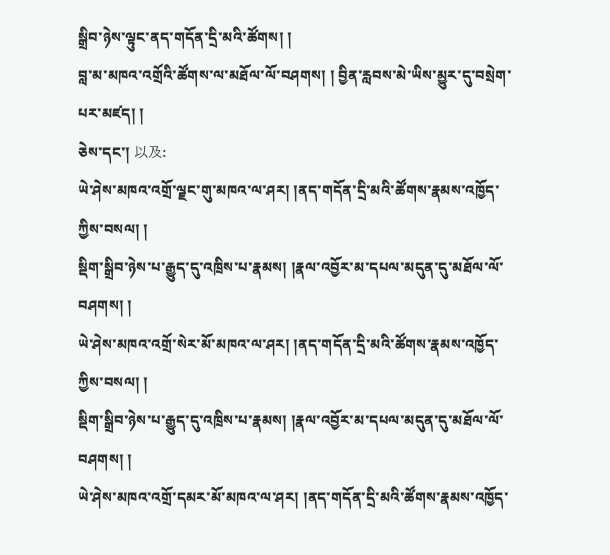སྒྲིབ་ཉེས་ལྟུང་ནད་གདོན་དྲི་མའི་ཚོགས། །
བླ་མ་མཁའ་འགྲོའི་ཚོགས་ལ་མཐོལ་ལོ་བཤགས། ། བྱིན་རླབས་མེ་ཡིས་མྱུར་དུ་བསྲེག་པར་མཛད། །
ཅེས་དང་། 以及:
ཡེ་ཤེས་མཁའ་འགྲོ་ལྗང་གུ་མཁའ་ལ་ཤར། །ནད་གདོན་དྲི་མའི་ཚོགས་རྣམས་འཁྱོད་ཀྱིས་བསལ། །
སྡིག་སྒྲིབ་ཉེས་པ་རྒྱུད་དུ་འཁྲིས་པ་རྣམས། །རྣལ་འབྱོར་མ་དཔལ་མདུན་དུ་མཐོལ་ལོ་བཤགས། །
ཡེ་ཤེས་མཁའ་འགྲོ་སེར་མོ་མཁའ་ལ་ཤར། །ནད་གདོན་དྲི་མའི་ཚོགས་རྣམས་འཁྱོད་ཀྱིས་བསལ། །
སྡིག་སྒྲིབ་ཉེས་པ་རྒྱུད་དུ་འཁྲིས་པ་རྣམས། །རྣལ་འབྱོར་མ་དཔལ་མདུན་དུ་མཐོལ་ལོ་བཤགས། །
ཡེ་ཤེས་མཁའ་འགྲོ་དམར་མོ་མཁའ་ལ་ཤར། །ནད་གདོན་དྲི་མའི་ཚོགས་རྣམས་འཁྱོད་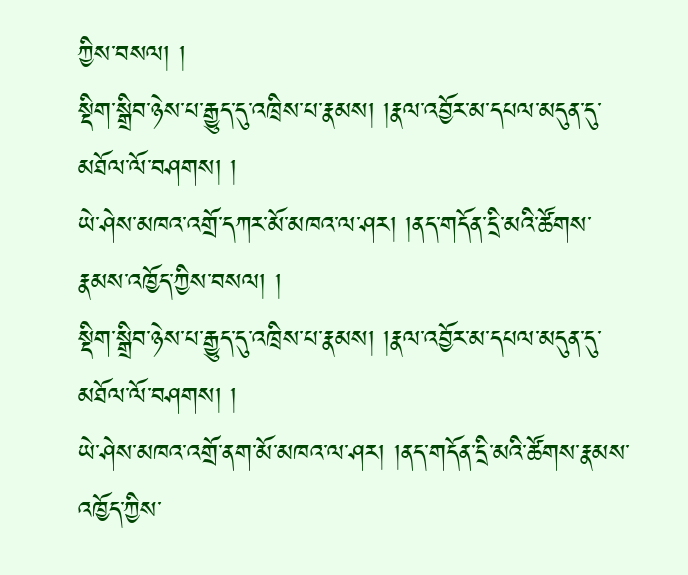ཀྱིས་བསལ། །
སྡིག་སྒྲིབ་ཉེས་པ་རྒྱུད་དུ་འཁྲིས་པ་རྣམས། །རྣལ་འབྱོར་མ་དཔལ་མདུན་དུ་མཐོལ་ལོ་བཤགས། །
ཡེ་ཤེས་མཁའ་འགྲོ་དཀར་མོ་མཁའ་ལ་ཤར། །ནད་གདོན་དྲི་མའི་ཚོགས་རྣམས་འཁྱོད་ཀྱིས་བསལ། །
སྡིག་སྒྲིབ་ཉེས་པ་རྒྱུད་དུ་འཁྲིས་པ་རྣམས། །རྣལ་འབྱོར་མ་དཔལ་མདུན་དུ་མཐོལ་ལོ་བཤགས། །
ཡེ་ཤེས་མཁའ་འགྲོ་ནག་མོ་མཁའ་ལ་ཤར། །ནད་གདོན་དྲི་མའི་ཚོགས་རྣམས་འཁྱོད་ཀྱིས་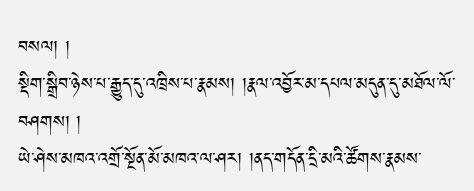བསལ། །
སྡིག་སྒྲིབ་ཉེས་པ་རྒྱུད་དུ་འཁྲིས་པ་རྣམས། །རྣལ་འབྱོར་མ་དཔལ་མདུན་དུ་མཐོལ་ལོ་བཤགས། །
ཡེ་ཤེས་མཁའ་འགྲོ་སྔོན་མོ་མཁའ་ལ་ཤར། །ནད་གདོན་དྲི་མའི་ཚོགས་རྣམས་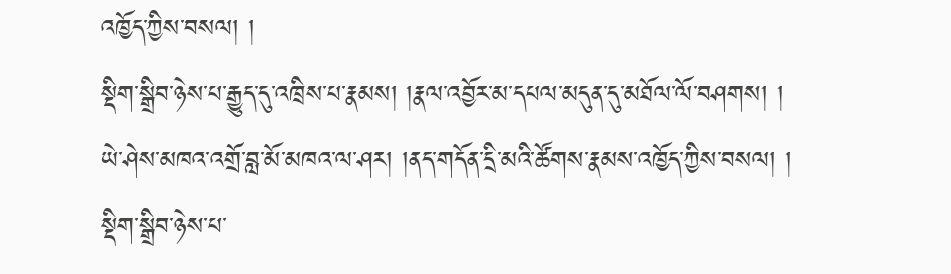འཁྱོད་ཀྱིས་བསལ། །
སྡིག་སྒྲིབ་ཉེས་པ་རྒྱུད་དུ་འཁྲིས་པ་རྣམས། །རྣལ་འབྱོར་མ་དཔལ་མདུན་དུ་མཐོལ་ལོ་བཤགས། །
ཡེ་ཤེས་མཁའ་འགྲོ་བླ་མོ་མཁའ་ལ་ཤར། །ནད་གདོན་དྲི་མའི་ཚོགས་རྣམས་འཁྱོད་ཀྱིས་བསལ། །
སྡིག་སྒྲིབ་ཉེས་པ་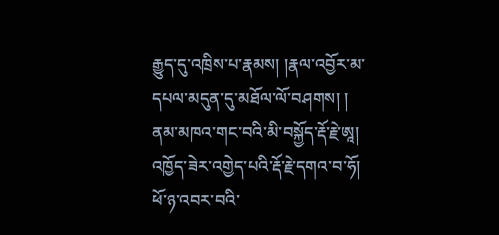རྒྱུད་དུ་འཁྲིས་པ་རྣམས། །རྣལ་འབྱོར་མ་དཔལ་མདུན་དུ་མཐོལ་ལོ་བཤགས། །
ནམ་མཁའ་གང་བའི་མི་བསྐྱོད་རྡོ་རྗེ་ཨཱ། འཁྱོད་ཟེར་འགྱེད་པའི་རྡོ་རྗེ་དགའ་བ་ཧོ།
ཕོ་ཉ་འབར་བའི་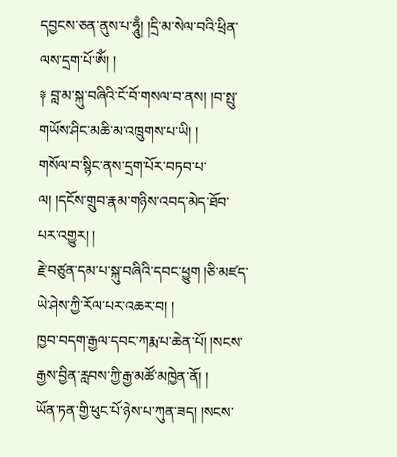དབྱངས་ཅན་ནུས་པ་ཧཱུྃ། །དྲི་མ་སེལ་བའི་ཕྲིན་ལས་དྲག་པོ་ༀ། །
༈ བླ་མ་སྐུ་བཞིའི་ངོ་བོ་གསལ་བ་ནས། །བ་སྤུ་གཡོས་ཤིང་མཆི་མ་འཁྲུགས་པ་ཡི། །
གསོལ་བ་སྙིང་ནས་དྲག་པོར་བཏབ་པ་ལ། །དངོས་གྲུབ་རྣམ་གཉིས་འབད་མེད་ཐོབ་པར་འགྱུར། །
རྗེ་བཙུན་དམ་པ་སྐུ་བཞིའི་དབང་ཕྱུག །ཅི་མཛད་ཡེ་ཤེས་ཀྱི་རོལ་པར་འཆར་བ། །
ཁྱབ་བདག་རྒྱལ་དབང་ཀརྨ་པ་ཆེན་པོ། །སངས་རྒྱས་བྱིན་རླབས་ཀྱི་རྒྱ་མཚོ་མཁྱེན་ནོ། །
ཡོན་ཏན་གྱི་ཕུང་པོ་ཉེས་པ་ཀུན་ཟད། །སངས་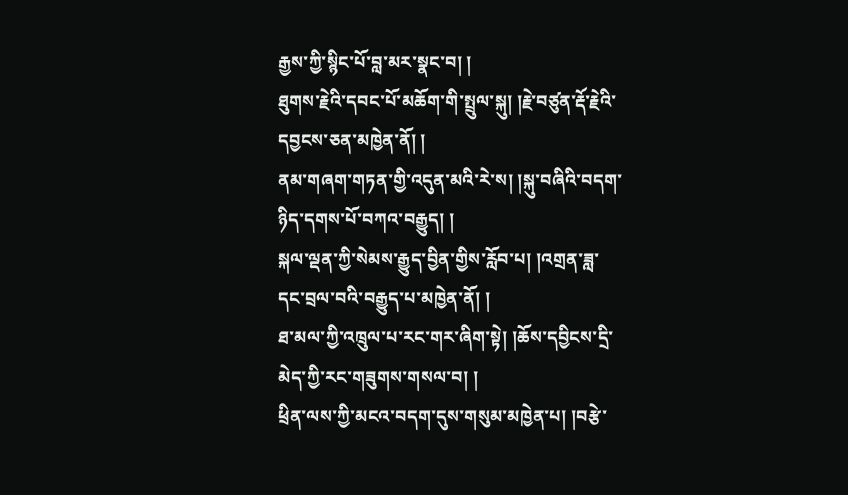རྒྱས་ཀྱི་སྙིང་པོ་བླ་མར་སྣང་བ། །
ཐུགས་རྗེའི་དབང་པོ་མཆོག་གི་སྤྲུལ་སྐུ། །རྗེ་བཙུན་རྡོ་རྗེའི་དབྱངས་ཅན་མཁྱེན་ནོ། །
ནམ་གཞག་གཏན་གྱི་འདུན་མའི་རེ་ས། །སྐུ་བཞིའི་བདག་ཉིད་དགས་པོ་བཀའ་བརྒྱུད། །
སྐལ་ལྡན་ཀྱི་སེམས་རྒྱུད་བྱིན་གྱིས་རློབ་པ། །འགྲན་ཟླ་དང་བྲལ་བའི་བརྒྱུད་པ་མཁྱེན་ནོ། །
ཐ་མལ་ཀྱི་འཁྲུལ་པ་རང་གར་ཞིག་སྟེ། །ཆོས་དབྱིངས་དྲི་མེད་ཀྱི་རང་གཟུགས་གསལ་བ། །
ཕྲིན་ལས་ཀྱི་མངའ་བདག་དུས་གསུམ་མཁྱེན་པ། །བརྩེ་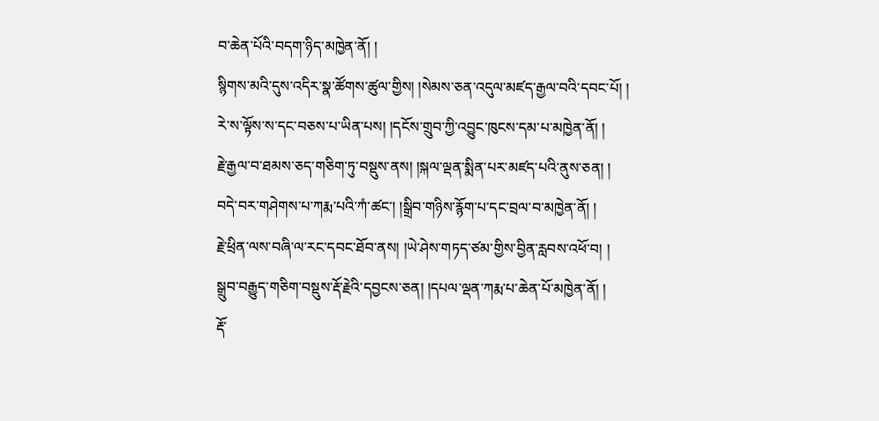བ་ཆེན་པོའི་བདག་ཉིད་མཁྱེན་ནོ། །
སྙིགས་མའི་དུས་འདིར་སྣ་ཚོགས་ཚུལ་གྱིས། །སེམས་ཅན་འདུལ་མཛད་རྒྱལ་བའི་དབང་པོ། །
རེ་ས་ལྟོས་ས་དང་བཅས་པ་ཡིན་པས། །དངོས་གྲུབ་ཀྱི་འབྱུང་ཁུངས་དམ་པ་མཁྱེན་ནོ། །
རྗེ་རྒྱལ་བ་ཐམས་ཅད་གཅིག་ཏུ་བསྡུས་ནས། །སྐལ་ལྡན་སྨིན་པར་མཛད་པའི་ནུས་ཅན། །
བདེ་བར་གཤེགས་པ་ཀརྨ་པའི་ཀཾ་ཚང་། །སྒྲིབ་གཉིས་རྙོག་པ་དང་བྲལ་བ་མཁྱེན་ནོ། །
རྗེ་ཕྲིན་ལས་བཞི་ལ་རང་དབང་ཐོབ་ནས། །ཡེ་ཤེས་གཏད་ཙམ་གྱིས་བྱིན་རླབས་འཕོ་བ། །
སྒྲུབ་བརྒྱུད་གཅིག་བསྡུས་རྡོ་རྗེའི་དབྱངས་ཅན། །དཔལ་ལྡན་ཀརྨ་པ་ཆེན་པོ་མཁྱེན་ནོ། །
རྡོ་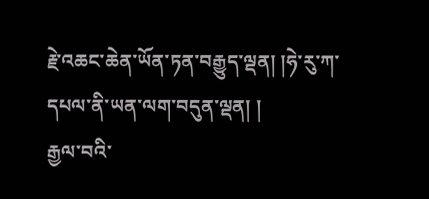རྗེ་འཆང་ཆེན་ཡོན་ཏན་བརྒྱུད་ལྡན། །ཧེ་རུ་ཀ་དཔལ་ནི་ཡན་ལག་བདུན་ལྡན། །
རྒྱལ་བའི་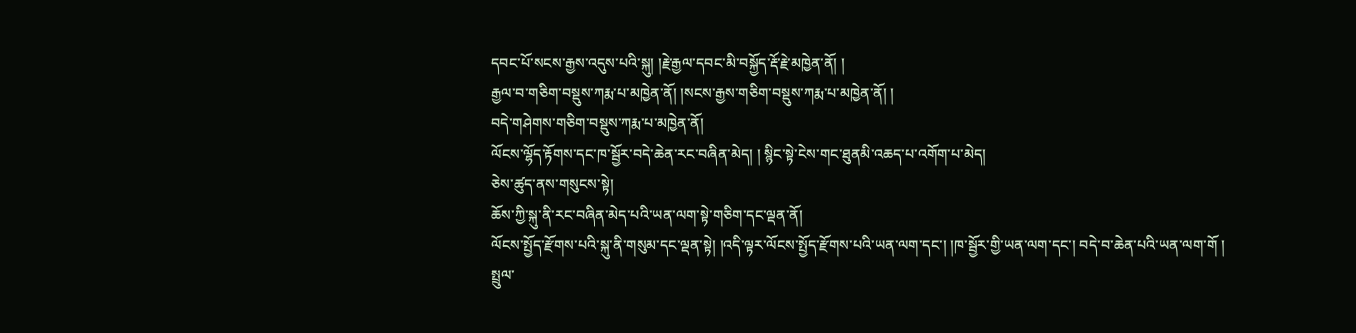དབང་པོ་སངས་རྒྱས་འདུས་པའི་སྐུ། །རྗེ་རྒྱལ་དབང་མི་བསྐྱོད་རྡོ་རྗེ་མཁྱེན་ནོ། །
རྒྱལ་བ་གཅིག་བསྡུས་ཀརྨ་པ་མཁྱེན་ནོ། །སངས་རྒྱས་གཅིག་བསྡུས་ཀརྨ་པ་མཁྱེན་ནོ། །
བདེ་གཤེགས་གཅིག་བསྡུས་ཀརྨ་པ་མཁྱེན་ནོ།
ལོངས་ལྷོད་རྟོགས་དང་ཁ་སྦྱོར་བདེ་ཆེན་རང་བཞིན་མེད། ། སྙིང་སྟེ་ངེས་གང་ཐུནམི་འཆད་པ་འགོག་པ་མེད།
ཅེས་ཚུད་ནས་གསུངས་སྟེ།
ཆོས་ཀྱི་སྐུ་ནི་རང་བཞིན་མེད་པའི་ཡན་ལག་སྟེ་གཅིག་དང་ལྡན་ནོ།
ལོངས་སྤྱོད་རྫོགས་པའི་སྐུ་ནི་གསུམ་དང་ལྡན་སྟེ། །འདི་ལྟར་ལོངས་སྤྱོད་རྫོགས་པའི་ཡན་ལག་དང་། །ཁ་སྦྱོར་གྱི་ཡན་ལག་དང་། བདེ་བ་ཆེན་པའི་ཡན་ལག་གོ །
སྤྲུལ་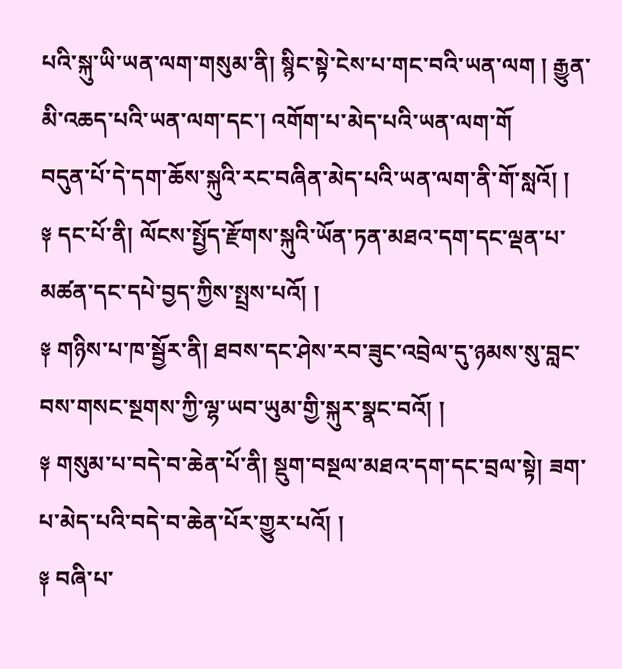པའི་སྐུ་ཡི་ཡན་ལག་གསུམ་ནི། སྙིང་སྟེ་ངེས་པ་གང་བའི་ཡན་ལག ། རྒྱུན་མི་འཆད་པའི་ཡན་ལག་དང་། འགོག་པ་མེད་པའི་ཡན་ལག་གོ
བདུན་པོ་དེ་དག་ཆོས་སྐུའི་རང་བཞིན་མེད་པའི་ཡན་ལག་ནི་གོ་སླའོ། །
༈ དང་པོ་ནི། ལོངས་སྤྱོད་རྫོགས་སྐུའི་ཡོན་ཏན་མཐའ་དག་དང་ལྡན་པ་མཚན་དང་དཔེ་བྱད་ཀྱིས་སྤྲས་པའོ། །
༈ གཉིས་པ་ཁ་སྦྱོར་ནི། ཐབས་དང་ཤེས་རབ་ཟུང་འབྲེལ་དུ་ཉམས་སུ་བླང་བས་གསང་སྔགས་ཀྱི་ལྷ་ཡབ་ཡུམ་གྱི་སྐུར་སྣང་བའོ། །
༈ གསུམ་པ་བདེ་བ་ཆེན་པོ་ནི། སྡུག་བསྔལ་མཐའ་དག་དང་བྲལ་སྟེ། ཟག་པ་མེད་པའི་བདེ་བ་ཆེན་པོར་གྱུར་པའོ། །
༈ བཞི་པ་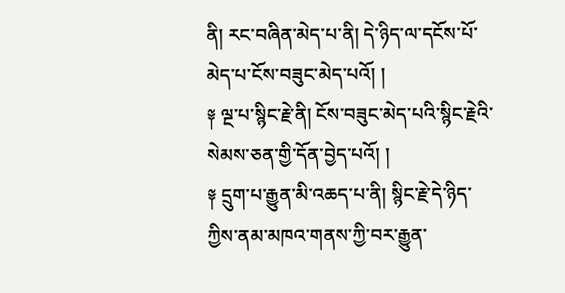ནི། རང་བཞིན་མེད་པ་ནི། དེ་ཉིད་ལ་དངོས་པོ་མེད་པ་ངོས་བཟུང་མེད་པའོ། །
༈ ལྔ་པ་སྙིང་རྗེ་ནི། ངོས་བཟུང་མེད་པའི་སྙིང་རྗེའི་སེམས་ཅན་གྱི་དོན་བྱེད་པའོ། །
༈ དྲུག་པ་རྒྱུན་མི་འཆད་པ་ནི། སྙིང་རྗེ་དེ་ཉིད་ཀྱིས་ནམ་མཁའ་གནས་ཀྱི་བར་རྒྱུན་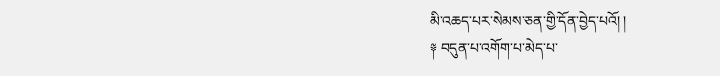མི་འཆད་པར་སེམས་ཅན་གྱི་དོན་བྱེད་པའོ། །
༈ བདུན་པ་འགོག་པ་མེད་པ་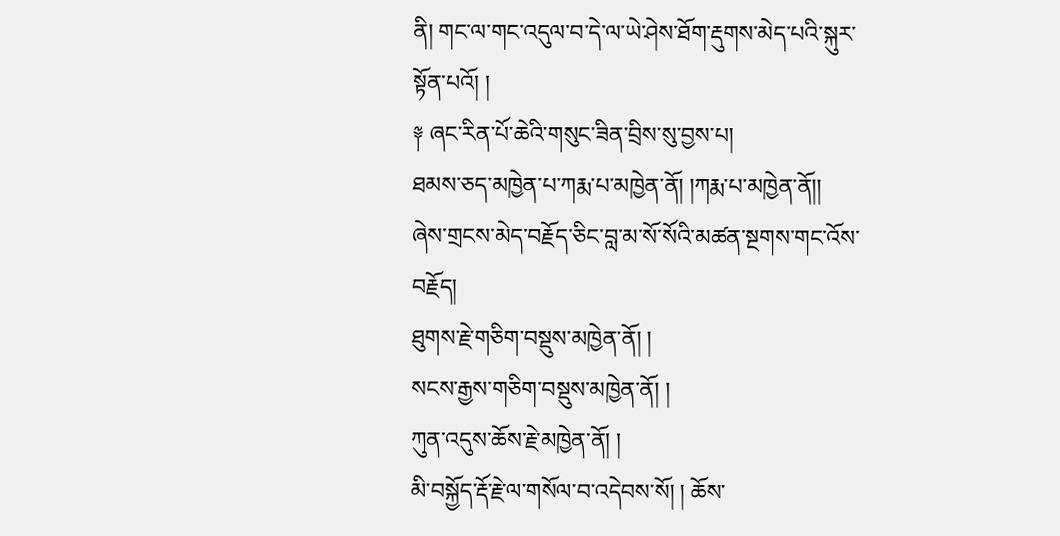ནི། གང་ལ་གང་འདུལ་བ་དེ་ལ་ཡེ་ཤེས་ཐོག་རྡུགས་མེད་པའི་སྐུར་སྟོན་པའོ། །
༈ ཞང་རིན་པོ་ཆེའི་གསུང་ཟིན་བྲིས་སུ་བྱས་པ།
ཐམས་ཅད་མཁྱེན་པ་ཀརྨ་པ་མཁྱེན་ནོ། །ཀརྨ་པ་མཁྱེན་ནོ།།
ཞེས་གྲངས་མེད་བརྗོད་ཅིང་བླ་མ་སོ་སོའི་མཚན་སྔགས་གང་འོས་བརྗོད།
ཐུགས་རྗེ་གཅིག་བསྡུས་མཁྱེན་ནོ། །
སངས་རྒྱས་གཅིག་བསྡུས་མཁྱེན་ནོ། །
ཀུན་འདུས་ཆོས་རྗེ་མཁྱེན་ནོ། །
མི་བསྐྱོད་རྡོ་རྗེ་ལ་གསོལ་བ་འདེབས་སོ། ། ཆོས་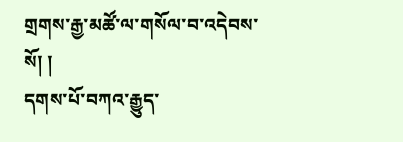གྲགས་རྒྱ་མཚོ་ལ་གསོལ་བ་འདེབས་སོ། །
དགས་པོ་བཀའ་རྒྱུད་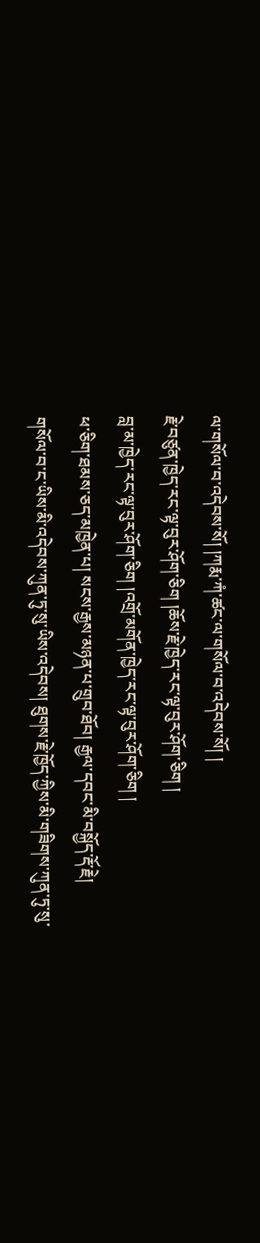ལ་གསོལ་བ་འདེབས་སོ། །ཀརྨ་ཀཾ་ཚང་ལ་གསོལ་བ་འདེབས་སོ། །
རྗེ་བཙུན་ཁྱེད་རང་ལྟ་བུར་ཤོག་ཅིག །ཆོས་རྗེ་ཁྱེད་རང་ལྟ་བུར་ཤོག་ཅིག །
བླ་མ་ཁྱེད་རང་ལྟ་བུར་ཤོག་ཅིག །འགྲོ་མགོན་ཁྱེད་རང་ལྟ་བུར་ཤོག་ཅིག །
ཕ་ཅིག་ཐམས་ཅད་མཁྱེན་པ། སངས་རྒྱས་མཉན་པ་གྲུབ་ཐོབ། རྒྱལ་དབང་མི་བསྐྱོད་རྡོ་རྗེ།
གསོལ་བ་ང་ཡིས་མི་འདེབས་ཀུན་ཏུ་སུ་ཡིས་འདེབས། ཐུགས་རྗེ་ཁྱོད་ཀྱིས་མི་གཟིགས་ཀུན་ཏུ་སུ་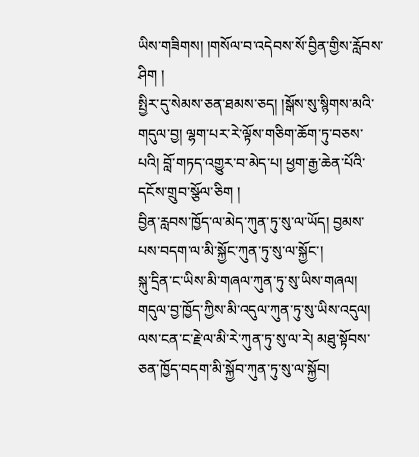ཡིས་གཟིགས། །གསོལ་བ་འདེབས་སོ་བྱིན་གྱིས་རློབས་ཤིག །
སྤྱིར་དུ་སེམས་ཅན་ཐམས་ཅད། །སྒོས་སུ་སྙིགས་མའི་གདུལ་བྱ། ལྷག་པར་རེ་ལྟོས་གཅིག་ཆོག་ཏུ་བཅས་པའི། བློ་གཏད་འགྱུར་བ་མེད་པ། ཕྱག་རྒྱ་ཆེན་པོའི་དངོས་གྲུབ་སྩོལ་ཅིག །
བྱིན་རླབས་ཁྱོད་ལ་མེད་ཀུན་ཏུ་སུ་ལ་ཡོད། བྱམས་པས་བདག་ལ་མི་སྐྱོང་ཀུན་ཏུ་སུ་ལ་སྐྱོང་།
སྐུ་དྲིན་ང་ཡིས་མི་གཞལ་ཀུན་ཏུ་སུ་ཡིས་གཞལ། གདུལ་བྱ་ཁྱོད་ཀྱིས་མི་འདུལ་ཀུན་ཏུ་སུ་ཡིས་འདུལ།
ལས་ངན་ང་རྗེ་ལ་མི་རེ་ཀུན་ཏུ་སུ་ལ་རེ། མཐུ་སྟོབས་ཅན་ཁྱོད་བདག་མི་སྐྱོབ་ཀུན་ཏུ་སུ་ལ་སྐྱོབ།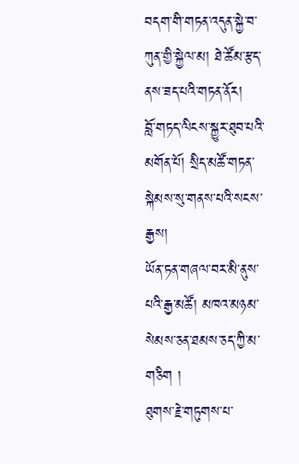བདག་གི་གཏན་འདུན་སྐྱེ་བ་ཀུན་གྱི་སྐྱེལ་མ། ཐེ་ཚོམ་རྩད་ནས་ཟད་པའི་གཏན་ནོར།
བློ་གཏད་ལིངས་སྐྱུར་ཐུབ་པའི་མགོན་པོ། སྲིད་མཚོ་གཏན་སྐེམས་སུ་གནས་པའི་སངས་རྒྱས།
ཡོན་ཏན་གཞལ་བར་མི་ནུས་པའི་རྒྱ་མཚོ། མཁའ་མཉམ་སེམས་ཅན་ཐམས་ཅད་ཀྱི་མ་གཅིག །
ཐུགས་རྗེ་གཏུགས་པ་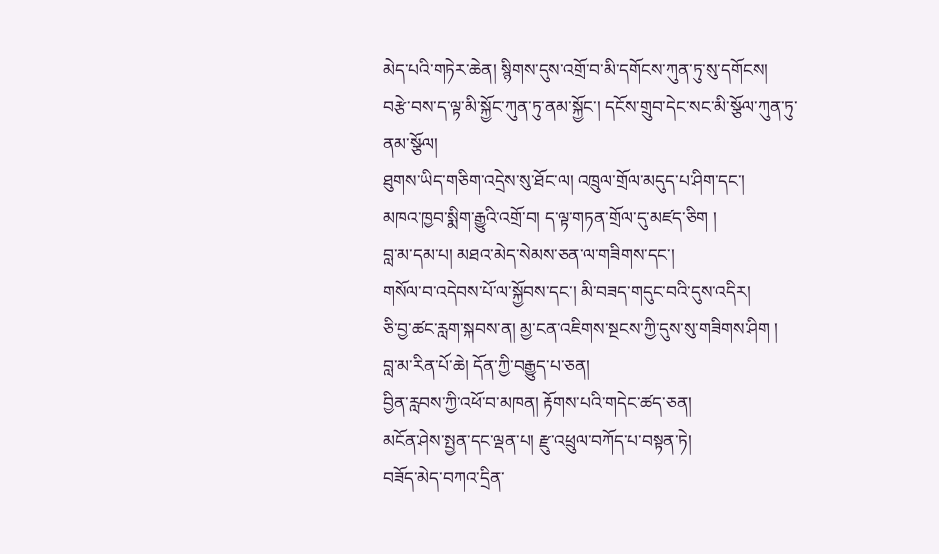མེད་པའི་གཏེར་ཆེན། སྙིགས་དུས་འགྲོ་བ་མི་དགོངས་ཀུན་ཏུ་སུ་དགོངས།
བརྩེ་བས་ད་ལྟ་མི་སྐྱོང་ཀུན་ཏུ་ནམ་སྐྱོང་། དངོས་གྲུབ་དེང་སང་མི་སྩོལ་ཀུན་ཏུ་ནམ་སྩོལ།
ཐུགས་ཡིད་གཅིག་འདྲེས་སུ་ཐོང་ལ། འཁྲུལ་གྲོལ་མདུད་པ་ཤིག་དང་།
མཁའ་ཁྱབ་སྨིག་རྒྱུའི་འགྲོ་བ། ད་ལྟ་གཏན་གྲོལ་དུ་མཛད་ཅིག །
བླ་མ་དམ་པ། མཐའ་མེད་སེམས་ཅན་ལ་གཟིགས་དང་།
གསོལ་བ་འདེབས་པོ་ལ་སྐྱོབས་དང་། མི་བཟད་གདུང་བའི་དུས་འདིར།
ཅི་བྱ་ཚང་རླག་སྐབས་ན། མྱ་ངན་འཇིགས་སྔངས་ཀྱི་དུས་སུ་གཟིགས་ཤིག །
བླ་མ་རིན་པོ་ཆེ། དོན་ཀྱི་བརྒྱུད་པ་ཅན།
བྱིན་རླབས་ཀྱི་འཕོ་བ་མཁན། རྟོགས་པའི་གདེང་ཚད་ཅན།
མངོན་ཤེས་སྤྱན་དང་ལྡན་པ། རྫུ་འཕྲུལ་བཀོད་པ་བསྟན་ཏེ།
བཟོད་མེད་བཀའ་དྲིན་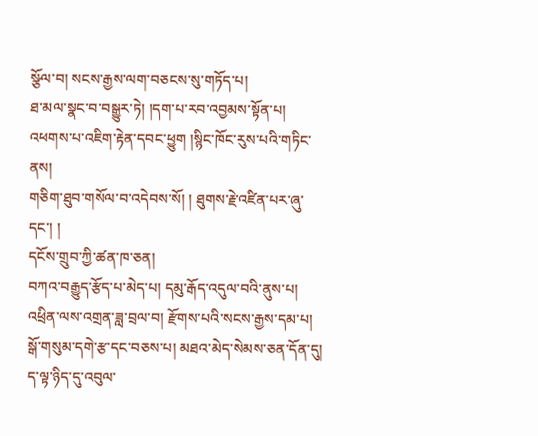སྩོལ་བ། སངས་རྒྱས་ལག་བཅངས་སུ་གཏོད་པ།
ཐ་མལ་སྣང་བ་བསྒྱུར་ཏེ། །དག་པ་རབ་འབྱམས་སྟོན་པ།
འཕགས་པ་འཇིག་རྟེན་དབང་ཕྱུག །སྙིང་ཁོང་རུས་པའི་གཏིང་ནས།
གཅིག་ཐུབ་གསོལ་བ་འདེབས་སོ། ། ཐུགས་རྗེ་འཛིན་པར་ཞུ་དང་། །
དངོས་གྲུབ་ཀྱི་ཚན་ཁ་ཅན།
བཀའ་བརྒྱུད་རྩོད་པ་མེད་པ། དམུ་རྒོད་འདུལ་བའི་ནུས་པ།
འཕྲིན་ལས་འགྲན་ཟླ་བྲལ་བ། རྫོགས་པའི་སངས་རྒྱས་དམ་པ།
སྒོ་གསུམ་དགེ་རྩ་དང་བཅས་པ། མཐའ་མེད་སེམས་ཅན་དོན་དུ།
ད་ལྟ་ཉིད་དུ་འབུལ་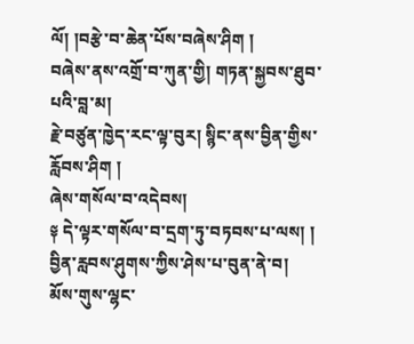ལོ། །བརྩེ་བ་ཆེན་པོས་བཞེས་ཤིག །
བཞེས་ནས་འགྲོ་བ་ཀུན་གྱི། གཏན་སྐྱབས་ཐུབ་པའི་བླ་མ།
རྗེ་བཙུན་ཁྱེད་རང་ལྟ་བུར། སྙིང་ནས་བྱིན་གྱིས་རློབས་ཤིག །
ཞེས་གསོལ་བ་འདེབས།
༈ དེ་ལྟར་གསོལ་བ་དྲག་ཏུ་བཏབས་པ་ལས། ། བྱིན་རླབས་ཤུགས་ཀྱིས་ཤེས་པ་བུན་ནེ་བ།
མོས་གུས་ལྷང་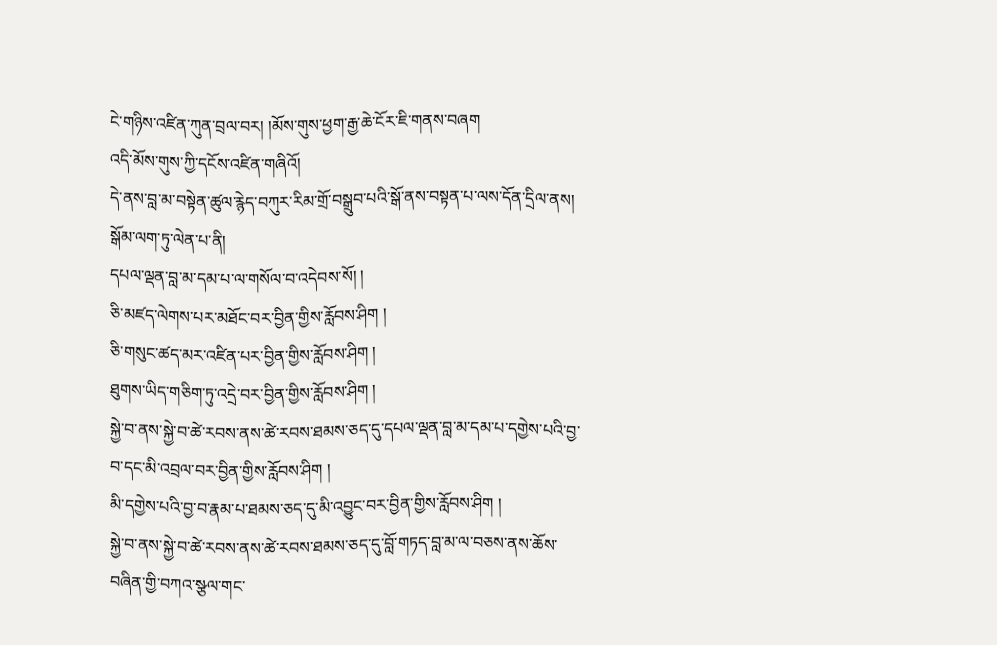ངེ་གཉིས་འཛིན་ཀུན་བྲལ་བར། །མོས་གུས་ཕྱག་རྒྱ་ཆེ་ངོར་ཇི་གནས་བཞག
འདི་མོས་གུས་ཀྱི་དངོས་འཛིན་གཞིའོ།
དེ་ནས་བླ་མ་བསྟེན་ཚུལ་རྙེད་བཀུར་རིམ་གྲོ་བསྒྲུབ་པའི་སྒོ་ནས་བསྟན་པ་ལས་དོན་དྲིལ་ནས། སྒོམ་ལག་ཏུ་ལེན་པ་ནི།
དཔལ་ལྡན་བླ་མ་དམ་པ་ལ་གསོལ་བ་འདེབས་སོ། །
ཅི་མཛད་ལེགས་པར་མཐོང་བར་བྱིན་གྱིས་རློབས་ཤིག །
ཅི་གསུང་ཚད་མར་འཛིན་པར་བྱིན་གྱིས་རློབས་ཤིག །
ཐུགས་ཡིད་གཅིག་ཏུ་འདྲེ་བར་བྱིན་གྱིས་རློབས་ཤིག །
སྐྱེ་བ་ནས་སྐྱེ་བ་ཚེ་རབས་ནས་ཚེ་རབས་ཐམས་ཅད་དུ་དཔལ་ལྡན་བླ་མ་དམ་པ་དགྱེས་པའི་བྱ་བ་དང་མི་འབྲལ་བར་བྱིན་གྱིས་རློབས་ཤིག །
མི་དགྱེས་པའི་བྱ་བ་རྣམ་པ་ཐམས་ཅད་དུ་མི་འབྱུང་བར་བྱིན་གྱིས་རློབས་ཤིག །
སྐྱེ་བ་ནས་སྐྱེ་བ་ཚེ་རབས་ནས་ཚེ་རབས་ཐམས་ཅད་དུ་བློ་གཏད་བླ་མ་ལ་བཅས་ནས་ཆོས་བཞིན་གྱི་བཀའ་སྩལ་གང་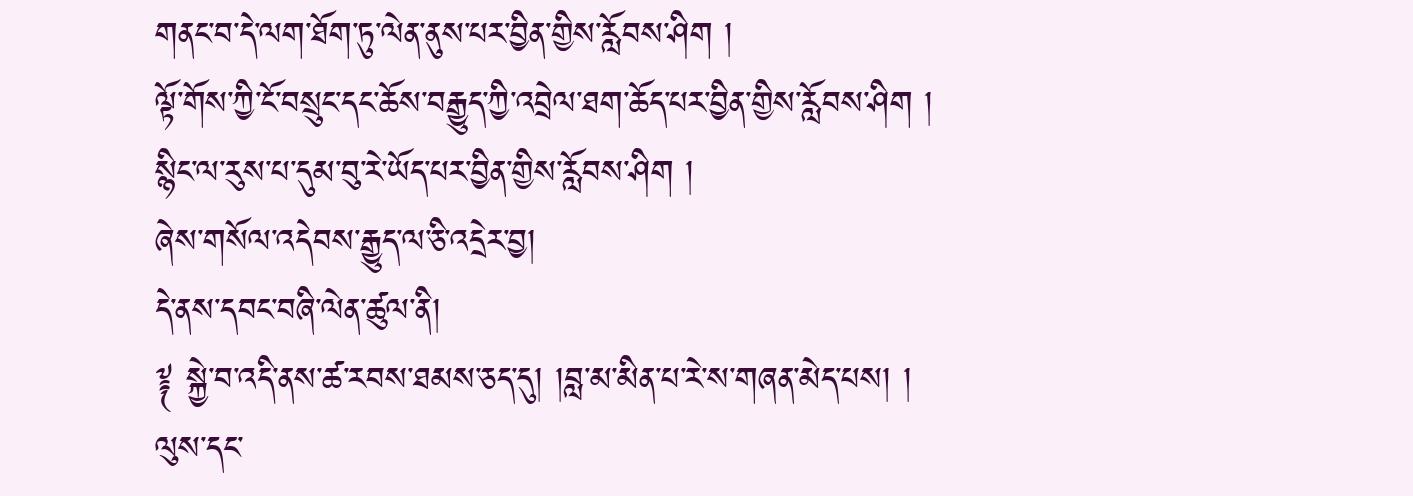གནང་བ་དེ་ལག་ཐོག་ཏུ་ལེན་ནུས་པར་བྱིན་གྱིས་རློབས་ཤིག །
ལྟོ་གོས་ཀྱི་ངོ་བསྲུང་དང་ཆོས་བརྒྱུད་ཀྱི་འབྲེལ་ཐག་ཆོད་པར་བྱིན་གྱིས་རློབས་ཤིག །
སྙིང་ལ་རུས་པ་དུམ་བུ་རེ་ཡོད་པར་བྱིན་གྱིས་རློབས་ཤིག །
ཞེས་གསོལ་འདེབས་རྒྱུད་ལ་ཅི་འདྲེར་བྱ།
དེ་ནས་དབང་བཞི་ལེན་ཚུལ་ནི།
༈ སྐྱེ་བ་འདི་ནས་ཚ་རབས་ཐམས་ཅད་དུ། །བླ་མ་མིན་པ་རེ་ས་གཞན་མེད་པས། །
ལུས་དང་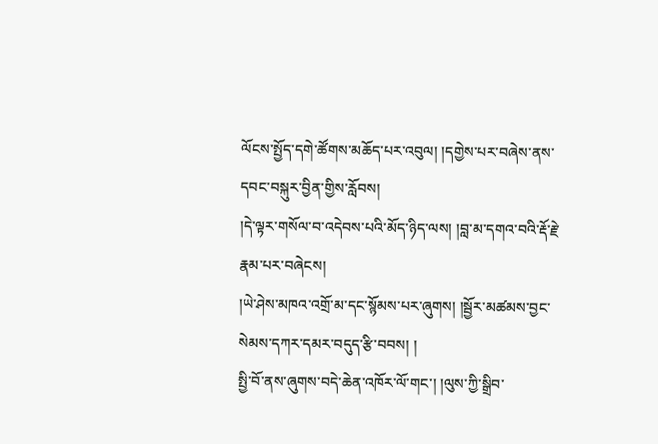ལོངས་སྤྱོད་དགེ་ཚོགས་མཆོད་པར་འབུལ། །དགྱེས་པར་བཞེས་ནས་དབང་བསྐུར་བྱིན་གྱིས་རློབས།
།དེ་ལྟར་གསོལ་བ་འདེབས་པའི་མོད་ཉིད་ལས། །བླ་མ་དགའ་བའི་རྡོ་རྗེ་རྣམ་པར་བཞེངས།
།ཡེ་ཤེས་མཁའ་འགྲོ་མ་དང་སྙོམས་པར་ཞུགས། །སྦྱོར་མཚམས་བྱང་སེམས་དཀར་དམར་བདུད་རྩི་བབས། །
སྤྱི་བོ་ནས་ཞུགས་བདེ་ཆེན་འཁོར་ལོ་གང་། །ལུས་ཀྱི་སྒྲིབ་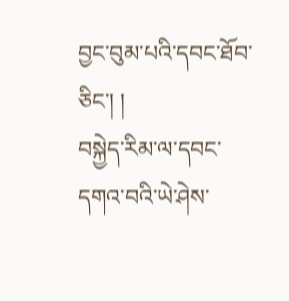བྱང་བུམ་པའི་དབང་ཐོབ་ཅིང་། །
བསྐྱེད་རིམ་ལ་དབང་དགའ་བའི་ཡེ་ཤེས་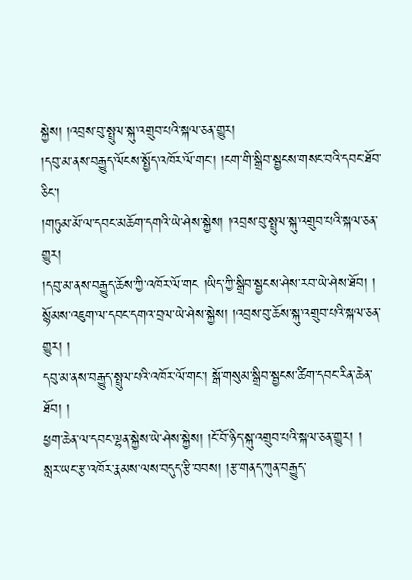སྐྱེས། །འབྲས་བུ་སྤྲུལ་སྐུ་འགྲུབ་པའི་སྐལ་ཅན་གྱུར།
།དབུ་མ་ནས་བརྒྱུད་ལོངས་སྤྱོད་འཁོར་ལོ་གང་། །ངག་གི་སྒྲིབ་སྦྱངས་གསང་བའི་དབང་ཐོབ་ཅིང་།
།གཏུམ་མོ་ལ་དབང་མཆོག་དགའི་ཡེ་ཤེས་སྐྱེས། །འབྲས་བུ་སྤྲུལ་སྐུ་འགྲུབ་པའི་སྐལ་ཅན་གྱུར།
།དབུ་མ་ནས་བརྒྱུད་ཆོས་ཀྱི་འཁོར་ལོ་གང །ཡིད་ཀྱི་སྒྲིབ་སྦྱངས་ཤེས་རབ་ཡེ་ཤེས་ཐོབ། །
སྙོམས་འཇུག་ལ་དབང་དགའ་བྲལ་ཡེ་ཤེས་སྐྱེས། །འབྲས་བུ་ཆོས་སྐུ་འགྲུབ་པའི་སྐལ་ཅན་གྱུར། །
དབུ་མ་ནས་བརྒྱུད་སྤྲུལ་པའི་འཁོར་ལོ་གང་། སྒོ་གསུམ་སྒྲིབ་སྦྱངས་ཚིག་དབང་རིན་ཆེན་ཐོབ། །
ཕྱག་ཆེན་ལ་དབང་ལྷན་སྐྱེས་ཡེ་ཤེས་སྐྱེས། །ངོ་བོ་ཉིད་སྐུ་འགྲུབ་པའི་སྐལ་ཅན་གྱུར། །
སླར་ཡང་རྩ་འཁོར་རྣམས་ལས་བདུད་རྩི་བབས། །རྩ་གནད་ཀུན་བརྒྱུད་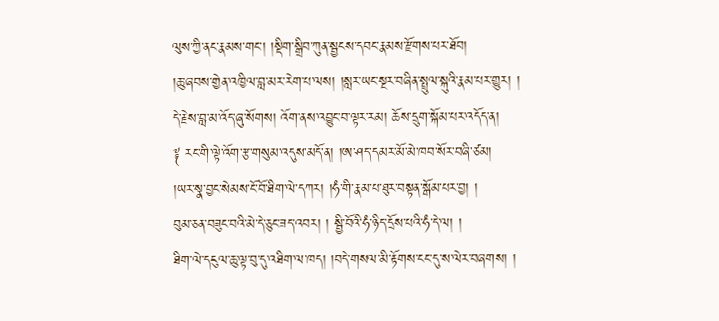ལུས་ཀྱི་ནང་རྣམས་གང་། །སྡིག་སྒྲིབ་ཀུན་སྦྱངས་དབང་རྣམས་རྫོགས་པར་ཐོབ།
།ཆུ་ཞབས་གྱེན་འཁྱིལ་བླ་མར་རེག་པ་ལས། །སླར་ཡང་སྔར་བཞིན་སྤྲུལ་སྐུའི་རྣམ་པར་གྱུར། །
དེ་རྗེས་བླ་མ་འོད་ཞུ་སོགས། འོག་ནས་འབྱུང་བ་ལྟར་རམ། ཆོས་དྲུག་སྐོམ་པར་འདོད་ན།
༈ རང་གི་ལྟེ་འོག་རྩ་གསུམ་འདུས་མདོ་ན། །ཨ་ཤད་དམར་མོ་མེ་ཁབ་སོར་བཞི་ཙམ།
།ཡར་སྣ་བྱང་སེམས་ངོ་བོ་ཐིག་ལེ་དཀར། །ཧཾ་གི་རྣམ་པ་ཐུར་བསྟན་སྒོམ་པར་བྱ། །
བུམ་ཅན་བཟུང་བའི་མེ་དེ་ཅུང་ཟད་འབར། ། སྦྱི་བོའི་ཧཾ་ཉིད་དྲོས་པའི་ཧཾ་དེ་ལ། །
ཐིག་ལེ་དངུལ་ཆུ་ལྟ་བུ་དུ་འཐིག་ལ་ཁད། །བདེ་གསལ་མི་རྟོགས་ངང་དུ་ས་ལེར་བཞགས། །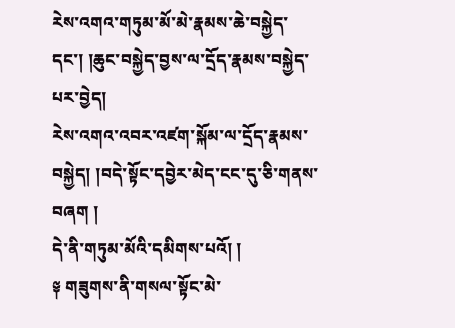རེས་འགའ་གཏུམ་མོ་མེ་རྣམས་ཆེ་བསྐྱེད་དང་། །ཆུང་བསྐྱེད་བྱས་ལ་དྲོད་རྣམས་བསྐྱེད་པར་བྱེད།
རེས་འགའ་འབར་འཛག་སྐོམ་ལ་དྲོད་རྣམས་བསྐྱེད། །བདེ་སྟོང་དབྱེར་མེད་ངང་དུ་ཅི་གནས་བཞག །
དེ་ནི་གཏུམ་མོའི་དམིགས་པའོ། །
༈ གཟུགས་ནི་གསལ་སྟོང་མེ་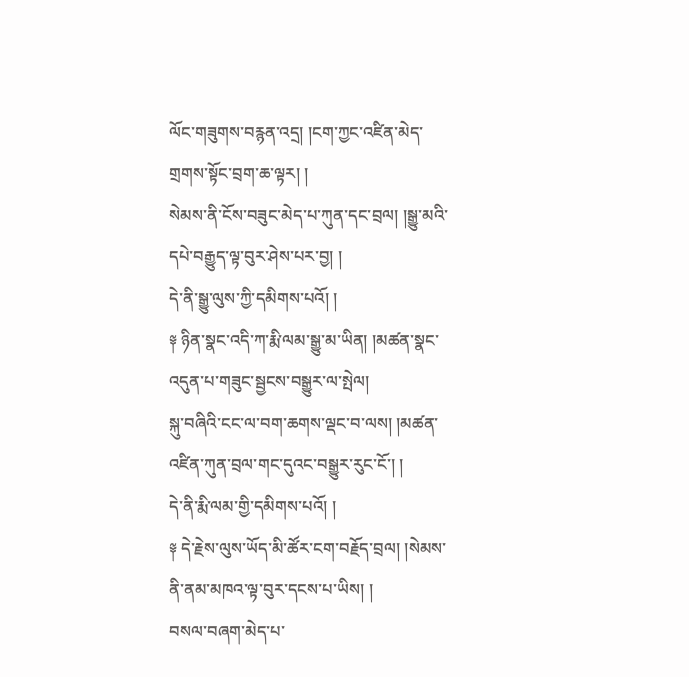ལོང་གཟུགས་བརྙན་འདྲ། །ངག་ཀྱང་འཛིན་མེད་གྲགས་སྟོང་བྲག་ཆ་ལྟར། །
སེམས་ནི་ངོས་བཟུང་མེད་པ་ཀུན་དང་བྲལ། །སྒྱུ་མའི་དཔེ་བརྒྱུད་ལྟ་བུར་ཤེས་པར་བྱ། །
དེ་ནི་སྒྱུ་ལུས་ཀྱི་དམིགས་པའོ། །
༈ ཉིན་སྣང་འདི་ཀ་རྨི་ལམ་སྒྱུ་མ་ཡིན། །མཚན་སྣང་འདུན་པ་གཟུང་སྦྱངས་བསྒྱུར་ལ་སྤེལ།
སྐུ་བཞིའི་ངང་ལ་བག་ཆགས་ལྡང་བ་ལས། །མཚན་འཛིན་ཀུན་བྲལ་གང་དུའང་བསྒྱུར་རུང་ངོ་། །
དེ་ནི་རྨི་ལམ་གྱི་དམིགས་པའོ། །
༈ དེ་རྗེས་ལུས་ཡོད་མི་ཚོར་ངག་བརྗོད་བྲལ། །སེམས་ནི་ནམ་མཁའ་ལྟ་བུར་དངས་པ་ཡིས། །
བསལ་བཞག་མེད་པ་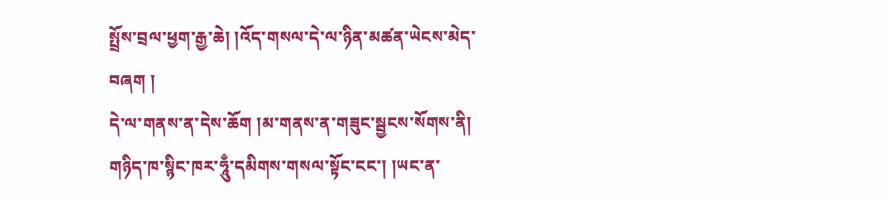སྤྲོས་བྲལ་ཕྱག་རྒྱ་ཆེ། །འོད་གསལ་དེ་ལ་ཉིན་མཚན་ཡེངས་མེད་བཞག །
དེ་ལ་གནས་ན་དེས་ཆོག །མ་གནས་ན་གཟུང་སྦྱངས་སོགས་ནི།
གཉིད་ཁ་སྙིང་ཁར་ཧཱུྃ་དམིགས་གསལ་སྟོང་ངང་། །ཡང་ན་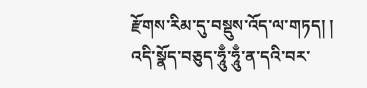རྫོགས་རིམ་དུ་བསྡུས་འོད་ལ་གཏད། །
འདི་སྣོད་བཅུད་ཧཱུྃ་ཧཱུྃ་ན་དའི་བར་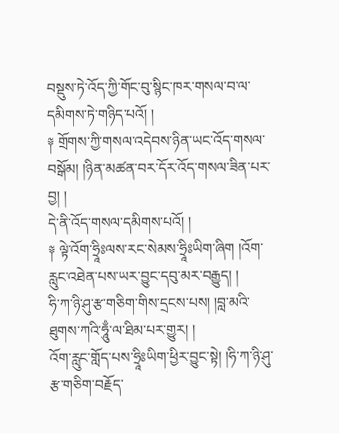བསྡུས་ཏེ་འོད་ཀྱི་གོང་བུ་སྙིང་ཁར་གསལ་བ་ལ་དམིགས་ཏེ་གཉིད་པའོ། །
༈ གྲོགས་ཀྱི་གསལ་འདེབས་ཉིན་ཡང་འོད་གསལ་བསྒོམ། །ཉིན་མཚན་བར་དོར་འོད་གསལ་ཟིན་པར་བྱ། །
དེ་ནི་འོད་གསལ་དམིགས་པའོ། །
༈ ལྟེ་འོག་ཧྲཱིཿལས་རང་སེམས་ཧྲཱིཿཡིག་ཞིག །འོག་རླུང་འཐེན་པས་ཡར་བྱུང་དབུ་མར་བརྒྱུད། །
ཧི་ཀ་ཉི་ཤུ་རྩ་གཅིག་གིས་དྲངས་པས། །བླ་མའི་ཐུགས་ཀའི་ཧཱུྃ་ལ་ཐིམ་པར་གྱུར། །
འོག་རླུང་གློད་པས་ཧྲཱིཿཡིག་ཕྱིར་བྱུང་སྟེ། །ཧི་ཀ་ཉི་ཤུ་རྩ་གཅིག་བརྗོད་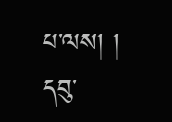པ་ལས། །
དབུ་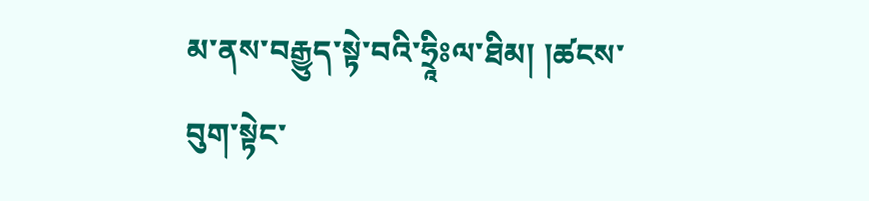མ་ནས་བརྒྱུད་སྟེ་བའི་ཧྲཱིཿལ་ཐིམ། །ཚངས་བུག་སྟེང་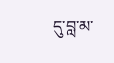དུ་བླ་མ་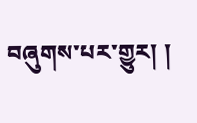བཞུགས་པར་གྱུར། །